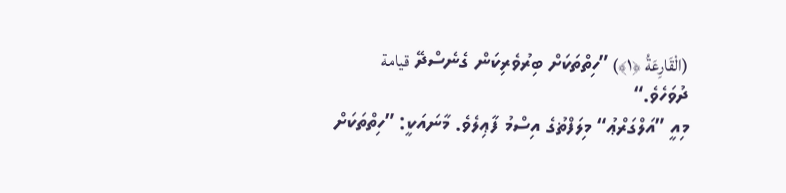(الْقَارِعَةُ ﴿١﴾) ”ހިތްތަކަށް ބިރުވެރިކަން ގެނެސްދޭ قيامة ދުވަހެވެ.“
މިއީ ”އަލްގަރްޢު“ މިލަފްޡުގެ އިސްމު ފާޢިލެވެ. މާނައަކީ: ”ހިތްތަކަށް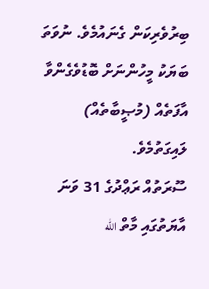ބިރުވެރިކަން ގެނައުމެވެ. ނުވަތަ ބަޔަކު މީހުންނަށް ބޮޑުވެގެންވާ އާފަތެއް (މުޞީބާތެއް) ލައިގަތުމެވެ.
ސޫރަތުއް ރަޢްދުގެ 31 ވަނަ އާޔަތުގައި މާތް الله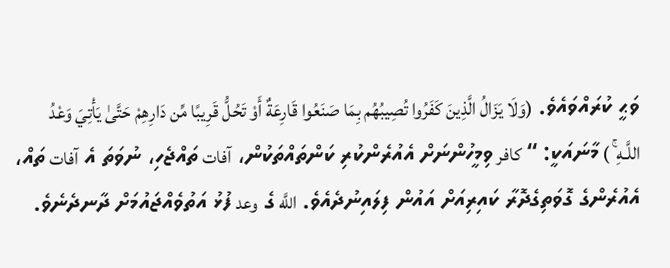ވަޙީ ކުރައްވައެވެ. (وَلَا يَزَالُ الَّذِينَ كَفَرُوا تُصِيبُهُم بِمَا صَنَعُوا قَارِعَةٌ أَوْ تَحُلُّ قَرِيبًا مِّن دَارِهِمْ حَتَّىٰ يَأْتِيَ وَعْدُ اللَّـهِ ۚ ) މާނައަކީ: “ كافر ވިމީހުންނަށް އެއުރެންކުރި ކަންތައްތަކުން، آفات ތައްޖެހި، ނުވަތަ އެ آفات ތައް، އެއުރެންގެ ގޮވަތިގެދޮރާ ކައިރިއަށް އައުން ފިލައިނުދެއެވެ. اللَّه ގެ وعد ފުޅު އަތުވެއްޖައުމަށް ދާނދެނެވެ.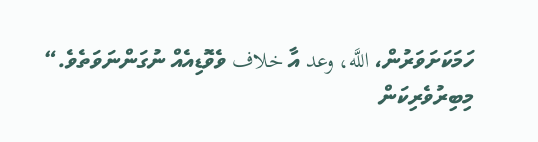ހަމަކަށަވަރުން، اللَّه، وعد އާ خلاف ވެވޮޑިއެއް ނުގަންނަވަތެވެ.“
މިބިރުވެރިކަން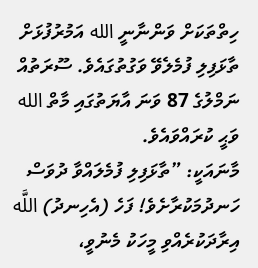ހިތްތަކަށް ވަންނާނީ الله އަމުރުފުޅަށް ތާޅަފިލި ފުމެލެވޭ ވަގުތުގައެވެ. ސޫރަތުއް ނަމްލުގެ 87 ވަނަ އާޔަތުގައި މާތް الله ވަޙީ ކުރައްވައެވެ.
މާނައަކީ: ”ތާޅަފިލި ފުމެލައްވާ ދުވަސް ހަނދުމަކުރާށެވެ! ފަހެ (އެހިނދު) اللَّه އިރާދަކުރެއްވި މީހަކު މެނުވީ،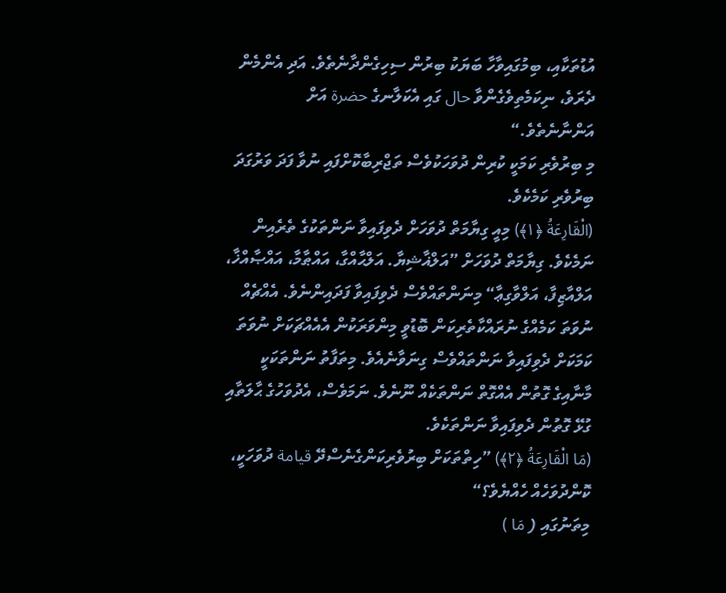އުޑުތަކާއި، ބިމުގައިވާހާ ބަޔަކު ބިރުން ސިހިގެންދާނެތެވެ. އަދި އެންމެން ދެރަވެ، ނިކަމެތިވެގެންވާ حال ގައި އެކަލާނގެ حضرة އަށް އަންނާނެތެވެ.“
މި ބިރުވެރި ކަމަކީ ކުރިން ދުވަހަކުވެސް ތަޖްރިބާކޮށްފައި ނުވާ ފަދަ ވަރުގަދަ ބިރުވެރި ކަމެކެވެ.
(الْقَارِعَةُ ﴿١﴾) މިއީ ގިޔާމަތް ދުވަހަށް ދެވިފައިވާ ނަންތަކުގެ ތެރެއިން ނަމެކެވެ. ގިޔާމަތް ދުވަހަށް ”އަލްޣާޝިޔާ. އަލްޙާއްގާ، އައްޠާމާ، އައްޞާއްޚާ، އަލްއާޒިފާ، އަލްވާގިޢާ“ މިނަންތައްވެސް ދެވިފައިވާ ފަދައިންނެވެ. އެއްޗެއް ނުވަތަ ކަމެއްގެ ނުރައްކާތެރިކަން ބޮޑުވީ މިންވަރަކުން އެއެއްޗަކަށް ނުވަތަ ކަމަކަށް ދެވިފައިވާ ނަންތައްވެސް ގިނަވާނެއެވެ. މިތަފާތު ނަންތަކަކީ މާނާއިގެ ގޮތުން އެއްގޮތް ނަންތަކެއް ނޫނެވެ. ނަމަވެސް، އެދުވަހުގެ ޙާލަތާއި ގުޅޭ ގޮތުން ދެވިފައިވާ ނަންތަކެވެ.
(مَا الْقَارِعَةُ ﴿٢﴾) ”ހިތްތަކަށް ބިރުވެރިކަންގެނެސްދޭ قيامة ދުވަހަކީ، ކޮންދުވަހެއް ހެއްޔެވެ؟“
މިތަނުގައި ( مَا )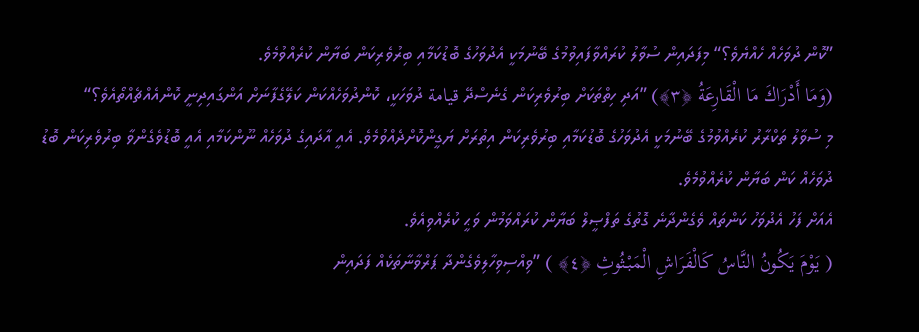”ކޮން ދުވަހެއް ހެއްޔެވެ؟“ މިފަދައިން ސުވާލު ކުރައްވާފައިވުމުގެ ބޭނުމަކީ އެދުވަހުގެ ބޮޑުކަމާއި ބިރުވެރިކަން ބަޔާން ކުރެއްވުމެވެ.
(وَمَا أَدْرَاكَ مَا الْقَارِعَةُ ﴿٣﴾) ”އަދި ހިތްތަކަށް ބިރުވެރިކަން ގެނެސްދޭ قيامة ދުވަހަކީ، ކޮންދުވަހެއްކަން ކަލޭގެފާނަށް އަންގައިދިނީ ކޮންއެއްޗެއްތޯއެވެ؟“
މި ސުވާލު ތަކްރާރު ކުރެއްވުމުގެ ބޭނުމަކީ އެދުވަހުގެ ބޮޑުކަމާއި ބިރުވެރިކަން އިތުރަށް ޔަގީންކޮށްދެއްވުމެވެ. އެއީ އާދައިގެ ދުވަހެއް ނޫންކަމާއި އެއީ ބޮޑުވެގެންވާ ބިރުވެރިކަން ބޮޑު ދުވަހެއް ކަން ބަޔާން ކުރެއްވުމެވެ.
އެއަށް ފަހު އެދުވަހު ކަންތައް ވެގެންދާނެ ގޮތުގެ ތަފްޞީލް ބަޔާން ކުރައްވަމުން ވަޙީ ކުރެއްވިއެވެ.
( يَوْمَ يَكُونُ النَّاسُ كَالْفَرَاشِ الْمَبْثُوثِ ﴿٤﴾ ) ”ވިއްސިވިހާލިވެގެންދާ ޕަރްވާނާތަކެއް ފަދައިން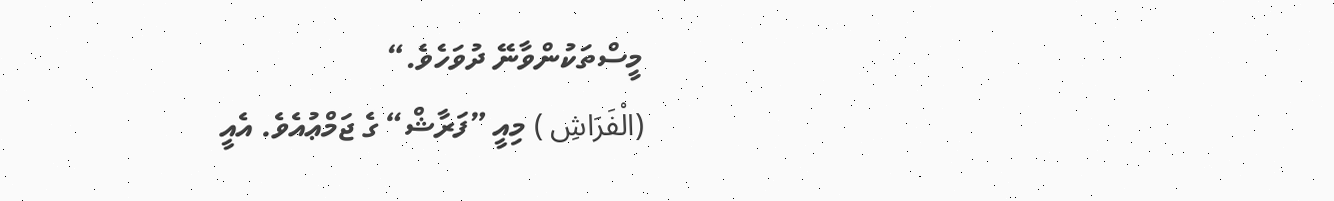މީސްތަކުންވާނޭ ދުވަހެވެ.“
(الْفَرَاشِ ) މިއީ ”ފަރާޝް“ ގެ ޖަމްޢުއެވެ. އެއީ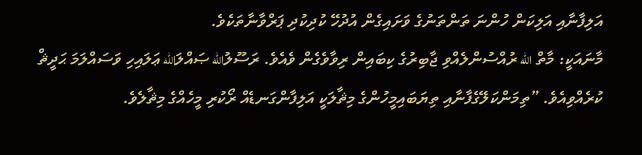އަލިފާނާއި އަލިކަން ހުންނަ ތަންތަނުގެ ވަށައިގެން އުދުހޭ ކުދިކުދި ޕަރްވާނާތަކެވެ.
މާނައަކީ: މާތް الله ރުއްސުންލެއްވި ޖާބިރުގެ ކިބައިން ރިވާވެގެން ވެއެވެ. ރަސޫލުالله ޞައްލަالله ޢަލައިހި ވަސައްލަމަ ޙަދީޘް ކުރެއްވިއެވެ. ”ތިމަންކަލޭގެފާނާއި ތިޔަބައިމީހުންގެ މިޘާލަކީ އަލިފާންގަނޑެއް ރޯކުރި މީހެއްގެ މިޘާލެވެ.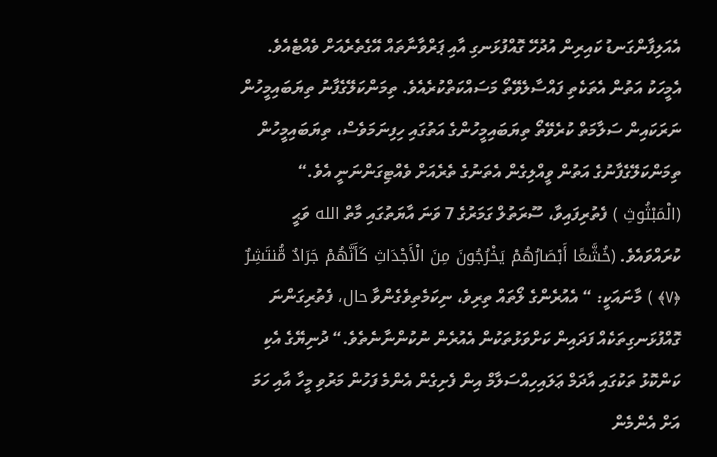އެއަލިފާންގަނޑު ކައިރިން އުދުހޭ ގޮއްފުޅަނގި އާއި ޕަރްވާނާތައް އޭގެތެރެއަށް ވެއްޓެއެވެ. އެމީހަކު އަތުން އެތަކެތި ފައްސާލެވޭތޯ މަސައްކަތްކުރެއެވެ. ތިމަންކަލޭގެފާނު ތިޔަބައިމީހުން ނަރަކައިން ސަލާމަތް ކުރެވޭތޯ ތިޔަބައިމީހުންގެ އަތުގައި ހިފިނަމަވެސް، ތިޔަބައިމީހުން ތިމަންކަލޭގެފާނުގެ އަތުން ވީއްލިގެން އެތަނުގެ ތެރެއަށް ވެއްޓިގަންނަނީ އެވެ.“
(الْمَبْثُوثِ ) ފެތުރިފައިވާ، ސޫރަތުލް ގަމަރުގެ 7 ވަނަ އާޔަތުގައި މާތް الله ވަޙީ ކުރައްވައެވެ. (خُشَّعًا أَبْصَارُهُمْ يَخْرُجُونَ مِنَ الْأَجْدَاثِ كَأَنَّهُمْ جَرَادٌ مُّنتَشِرٌ ﴿٧﴾ ) މާނައަކީ: “ އެއުރެންގެ ލޯތައް ތިރިވެ، ނިކަމެތިވެގެންވާ حال، ފެތުރިގަންނަ ގޮއްފުޅަނގިތަކެއް ފަދައިން ކަށްވަޅުތަކުން އެއުރެން ނުކުންނާނެތެވެ.“ ދުނިޔޭގެ އެކި ކަންކޮޅު ތަކުގައި އާދަމް ޢަލައިހިއްސަލާމް އިން ފެށިގެން އެންމެ ފަހުން މަރުވި މީހާ އާއި ހަމަ އަށް އެންމެން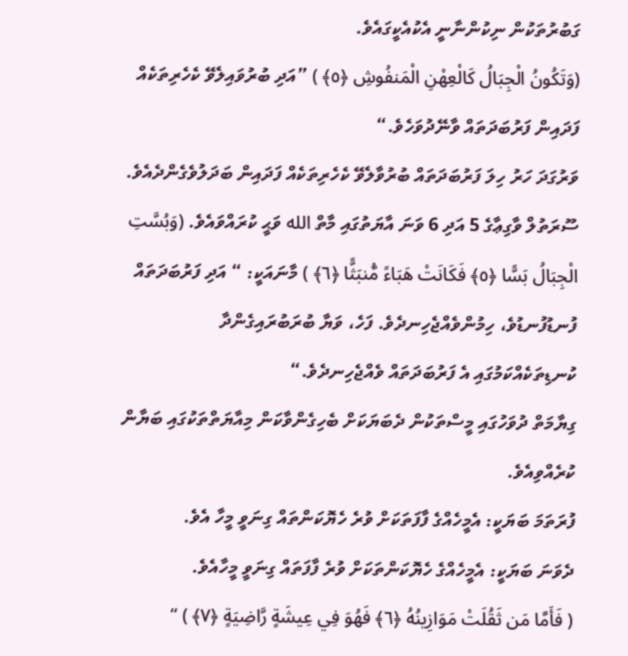ގަބުރުތަކުން ނިކުންނާނީ އެކުއެކީގައެވެ.
(وَتَكُونُ الْجِبَالُ كَالْعِهْنِ الْمَنفُوشِ ﴿٥﴾ ) ”އަދި ބުރުވައިލެވޭ ކެހެރިތަކެއް ފަދައިން ފަރުބަދަތައް ވާނޭދުވަހެވެ.“
ވަރުގަދަ ހަރު ހިލަ ފަރުބަދަތައް ބުރުވާލެވޭ ކެހެރިތަކެއް ފަދައިން ބަދަލުވެގެންދެއެވެ. ސޫރަތުލް ވާގިޢާގެ 5 އަދި 6 ވަނަ އާޔަތުގައި މާތް الله ވަޙީ ކުރައްވައެވެ. (وَبُسَّتِ الْجِبَالُ بَسًّا ﴿٥﴾ فَكَانَتْ هَبَاءً مُّنبَثًّا ﴿٦﴾ ) މާނައަކީ: “ އަދި ފަރުބަދަތައް ފުނޑުފުނޑުވެ، ހިމުންވެއްޖެހިނދެވެ. ފަހެ، ވަޔާ ބުރަބުރައިގެންދާ ކުނޑިތަކެއްކަމުގައި އެ ފަރުބަދަތައް ވެއްޖެހިނދެވެ.“
ގިޔާމަތް ދުވަހުގައި މީސްތަކުން ދެބަޔަކަށް ބެހިގެންވާކަން މިއާޔަތްތަކުގައި ބަޔާން ކުރެއްވިއެވެ.
ފުރަތަމަ ބަޔަކީ: އެމީހެއްގެ ފާފަތަކަށް ވުރެ ހެޔޮކަންތައް ގިނަވީ މީހާ އެވެ.
ދެވަނަ ބަޔަކީ: އެމީހެއްގެ ހެޔޮކަންތަކަށް ވުރެ ފާފަތައް ގިނަވީ މީހާއެވެ.
( فَأَمَّا مَن ثَقُلَتْ مَوَازِينُهُ ﴿٦﴾ فَهُوَ فِي عِيشَةٍ رَّاضِيَةٍ ﴿٧﴾ ) “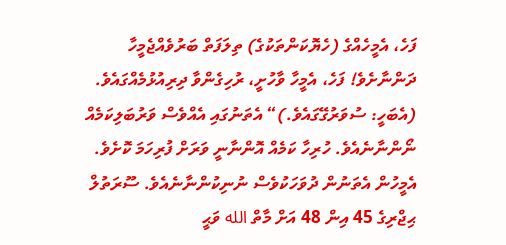ފަހެ، އެމީހެއްގެ (ހެޔޮކަންތަކުގެ) ތިލަފަތް ބަރުވެއްޖެމީހާ ދަންނާށެވެ! ފަހެ، އެމީހާ ވާހުށީ، ރުހިގެންވާ ދިރިއުޅުމެއްގައެވެ. (އެބަހީ: ސުވަރުގޭގައެވެ.)“ އެތަނުގައި އެއްވެސް ވަރުބަލިކަމެއް ނޯންނާނެއެވެ. ހުރިހާ ކަމެއް އޮންނާނީ ވަރަށް ފުރިހަމަ ކޮށެވެ. އެމީހުން އެތަނުން ދުވަހަކުވެސް ނުނިކުންނާނެއެވެ. ސޫރަތުލް ޙިޖްރިގެ 45 އިން 48 އަށް މާތް الله ވަޙީ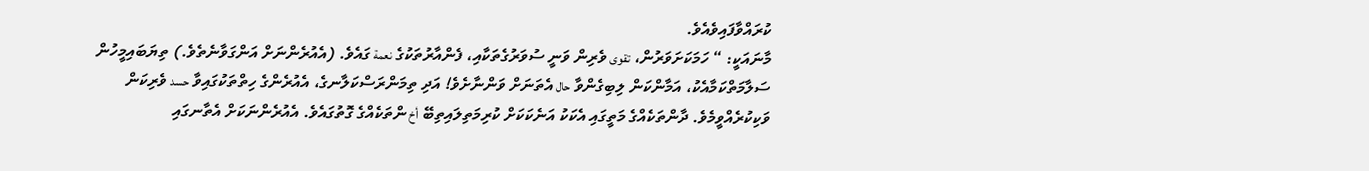ކުރައްވާފައިވެއެވެ.
މާނައަކީ: “ ހަމަކަށަވަރުން، تقوى ވެރިން ވަނީ ސުވަރުގެތަކާއި، ފެންއާރުތަކުގެ نعمة ގައެވެ. (އެއުރެންނަށް އަންގަވާނެތެވެ.) ތިޔަބައިމީހުން ސަލާމަތްކަމާއެކު، އަމާންކަން ލިބިގެންވާ حال އެތަނަށް ވަންނާށެވެ! އަދި ތިމަންރަސްކަލާނގެ، އެއުރެންގެ ހިތްތަކުގައިވާ حسد ވެރިކަން ވަކިކުރެއްވީމެވެ. ދާންތަކެއްގެ މަތީގައި އެކަކު އަނެކަކަށް ކުރިމަތިލައިތިބޭ أخ ންތަކެއްގެ ގޮތުގައެވެ. އެއުރެންނަކަށް އެތާނގައި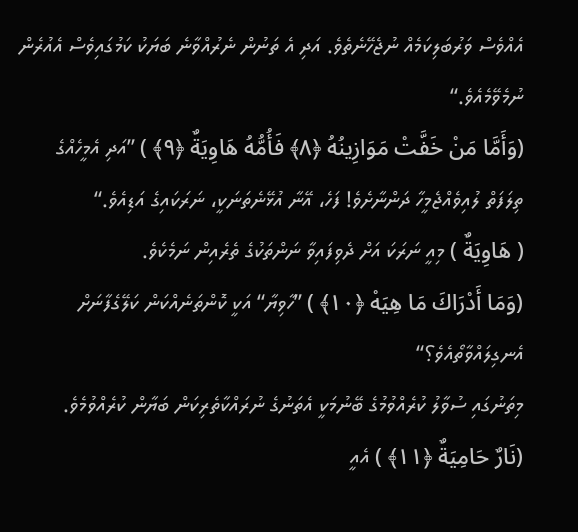އެއްވެސް ވަރުބަލިކަމެއް ނުޖެހޭނެތެވެ. އަދި އެ ތަނުން ނެރުއްވާނެ ބަޔަކު ކަމުގައިވެސް އެއުރެން ނުމެވޭމެއެވެ.“
(وَأَمَّا مَنْ خَفَّتْ مَوَازِينُهُ ﴿٨﴾ فَأُمُّهُ هَاوِيَةٌ ﴿٩﴾ ) ”އަދި އެމީހެއްގެ ތިލަފަތް ލުއިވެއްޖެމީހާ ދަންނާށެވެ! ފަހެ، އޭނާ އުޅޭނެތަނަކީ، ނަރަކައިގެ އަޑިއެވެ.“
( هَاوِيَةٌ ) މިއީ ނަރަކަ އަށް ދެވިފައިވާ ނަންތަކުގެ ތެރެއިން ނަމެކެވެ.
(وَمَا أَدْرَاكَ مَا هِيَهْ ﴿١٠﴾ ) ”ހާވިޔާ“ އަކީ ކޮންތަނެއްކަން ކަލޭގެފާނަށް އެނގިލައްވާތޯއެވެ؟“
މިތަނުގައި ސުވާލު ކުރެއްވުމުގެ ބޭނުމަކީ އެތަނުގެ ނުރައްކާތެރިކަން ބަޔާން ކުރެއްވުމެވެ.
(نَارٌ حَامِيَةٌ ﴿١١﴾ ) އެއީ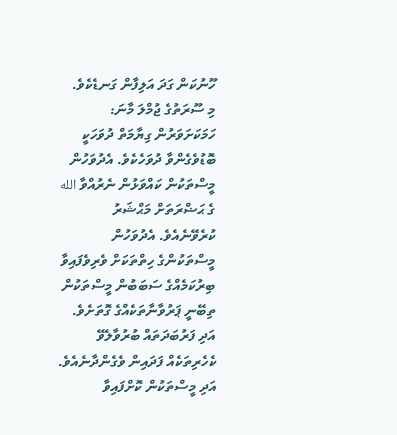ހޫނުކަން ގަދަ އަލިފާން ގަނޑެކެވެ.
މި ސޫރަތުގެ ޖުމްލަ މާނަ:
ހަމަކަށަވަރުން ގިޔާމަތް ދުވަހަކީ ބޮޑުވެގެންވާ ދުވަހެކެވެ. އެދުވަހުން މީސްތަކުން ކައްވަޅުން ނެރުއްވާ الله ގެ ޙަޟްރަތަށް މަޙްޝަރު ކުރެވޭނެއެވެ. އެދުވަހުން މީސްތަކުންގެ ހިތްތަކަށް ވެރިވެފައިވާ ބިރުކަމެއްގެ ސަބަބުން މީސްތަކުން ތިބޭނީ ޕަރުވާނާތަކެއްގެ ގޮތަށެވެ. އަދި ފަރުބަދަތައް ބުރުވާލެވޭ ކެހެރިތަކެއް ފަދައިން ވެގެންދާނެއެވެ.
އަދި މީސްތަކުން ކޮށްފައިވާ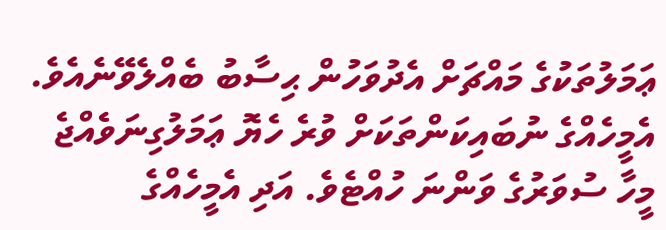ޢަމަލުތަކުގެ މައްޗަށް އެދުވަހުން ޙިސާބު ބެއްލެވޭނެއެވެ. އެމީހެއްގެ ނުބައިކަންތަކަށް ވުރެ ހެޔޮ ޢަމަލުގިނަވެއްޖެ މީހާ ސުވަރުގެ ވަންނަ ހުއްޓެވެ. އަދި އެމީހެއްގެ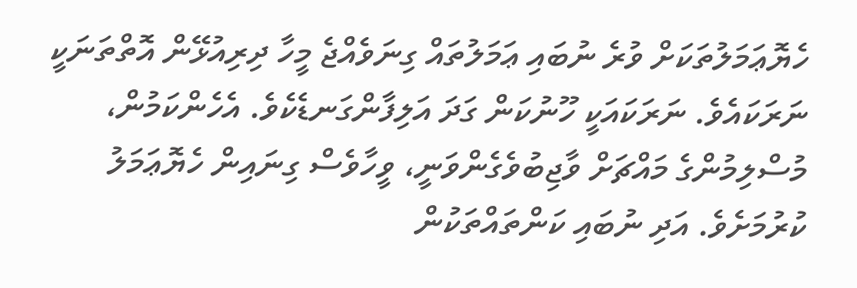ހެޔޮޢަމަލުތަކަށް ވުރެ ނުބައި ޢަމަލުތައް ގިނަވެއްޖެ މީހާ ދިރިއުޅޭން އޮތްތަނަކީ ނަރަކައެވެ. ނަރަކައަކީ ހޫނުކަން ގަދަ އަލިފާންގަނޑެކެވެ. އެހެންކަމުން، މުސްލިމުންގެ މައްޗަށް ވާޖިބުވެގެންވަނީ، ވީހާވެސް ގިނައިން ހެޔޮޢަމަލު ކުރުމަށެވެ. އަދި ނުބައި ކަންތައްތަކުން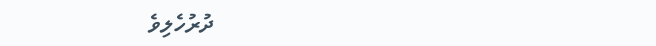ދުރުހެލިވެ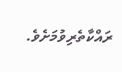ރައްކާތެރިވުމަށެވެ.